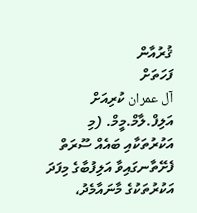ޤުރުއާން
ފަހަތަށް
آل عمران ކުރިއަށް
އަލިފް.ލާމް.މީމް. (މި އަކުރުތަކާއި ބައެއް ސޫރަތް ފެށޭތާނގައިވާ އަލިފުބާގެ މިފަދަ އަކުރުތަކުގެ މާނައާމެދު،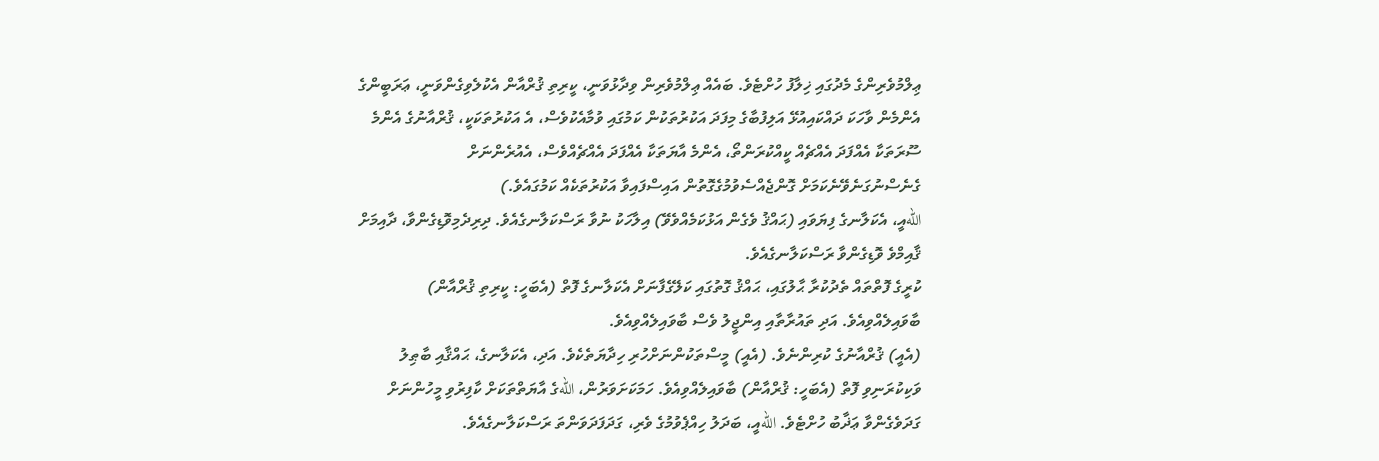ޢިލްމުވެރިންގެ މެދުގައި ޚިލާފު ހުށްޓެވެ. ބައެއް ޢިލްމުވެރިން ވިދާޅުވަނީ، ކީރިތި ޤުރްއާން އެކުލެވިގެންވަނީ، ޢަރަބީންގެ އެންމެން ވާހަކަ ދައްކައިއުޅޭ އަލިފުބާގެ މިފަދަ އަކުރުތަކުން ކަމުގައި ވުމާއެކުވެސް، އެ އަކުރުތަކަކީ، ޤުރްއާނުގެ އެންމެ ސޫރަތަކާ އެއްފަދަ އެއްޗެއް ކީއްކުރަންތޯ، އެންމެ އާޔަތަކާ އެއްފަދަ އެއްޗެއްވެސް، އެއުރެންނަށް ގެނެސްނުގަނެވޭނެކަމަށް ގޮންޖެއްސެވުމުގެގޮތުން އައިސްފައިވާ އަކުރުތަކެއް ކަމުގައެވެ.)
اللهއީ، އެކަލާނގެ ފިޔަވައި (ޙައްޤު ވެގެން އަޅުކަމެއްވެވޭ) އިލާހަކު ނުވާ ރަސްކަލާނގެއެވެ. ދިރިދެމިވޮޑިގެންވާ، ދާއިމަށް ޤާއިމްވެ ވޮޑިގެންވާ ރަސްކަލާނގެއެވެ.
ކުރީގެ ފޮތްތައް ތެދުކުރާ ޙާލުގައި، ޙައްޤު ގޮތުގައި ކަލޭގެފާނަށް އެކަލާނގެ ފޮތް (އެބަހީ: ކީރިތި ޤުރްއާން) ބާވައިލެއްވިއެވެ. އަދި ތައުރާތާއި އިންޖީލު ވެސް ބާވައިލެއްވިއެވެ.
(އެއީ) ޤުރްއާނުގެ ކުރިންނެވެ. (އެއީ) މީސްތަކުންނަށްހުރި ހިދާޔަތެކެވެ. އަދި، އެކަލާނގެ، ޙައްޤާއި ބާޠިލު ވަކިކުރަނިވި ފޮތް (އެބަހީ: ޤުރްއާން) ބާވައިލެއްވިއެވެ. ހަމަކަށަވަރުން، اللهގެ އާޔަތްތަކަށް ކާފިރުވި މީހުންނަށް ގަދަވެގެންވާ ޢަޛާބު ހުށްޓެވެ. اللهއީ، ބަދަލު ހިއްޕެވުމުގެ ވެރި، ގަދަފަދަވަންތަ ރަސްކަލާނގެއެވެ.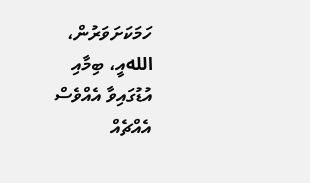ހަމަކަށަވަރުން، اللهއީ، ބިމާއި އުޑުގައިވާ އެއްވެސް އެއްޗެއް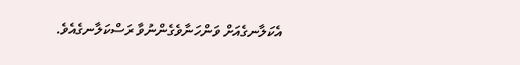އެކަލާނގެއަށް ވަންހަނާވެގެންނުވާ ރަސްކަލާނގެއެވެ.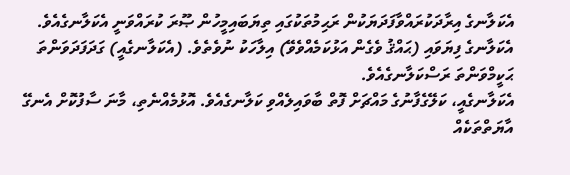އެކަލާނގެ އިރާދަކުރައްވާފަދަޔަކުން ރަޙިމުތަކުގައި ތިޔަބައިމީހުން ޞޫރަ ކުރައްވަނީ އެކަލާނގެއެވެ. އެކަލާނގެ ފިޔަވައި (ޙައްޤު ވެގެން އަޅުކަމެއްވެވޭ) އިލާހަކު ނުވެތެވެ. (އެކަލާނގެއީ) ގަދަފަދަވަންތަ ޙަކީމްވަންތަ ރަސްކަލާނގެއެވެ.
އެކަލާނގެއީ، ކަލޭގެފާނުގެ މައްޗަށް ފޮތް ބާވައިލެއްވި ކަލާނގެއެވެ. އޮޅުމެއްނެތި، މާނަ ސާފުކޮށް އެނގޭ އާޔަތްތަކެއް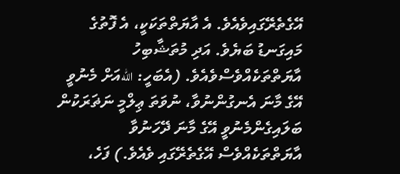އޭގެތެރޭގައިވެއެވެ. އެ އާޔަތްތަކަކީ، އެ ފޮތުގެ މައިގަނޑު ބަޔެވެ. އަދި މުތަޝާބިހު އާޔަތްތަކެއްވެސްވެއެވެ. (އެބަހީ: اللهއަށް މެނުވީ އޭގެ މާނަ އެނގުންނުވާ، ނުވަތަ ޢިލްމީ ނަޡަރަކުން ބަލައިގެންމެނުވީ އޭގެ މާނަ ދޭހަނުވާ އާޔަތްތަކެއްވެސް އޭގެތެރޭގައި ވެއެވެ.) ފަހެ،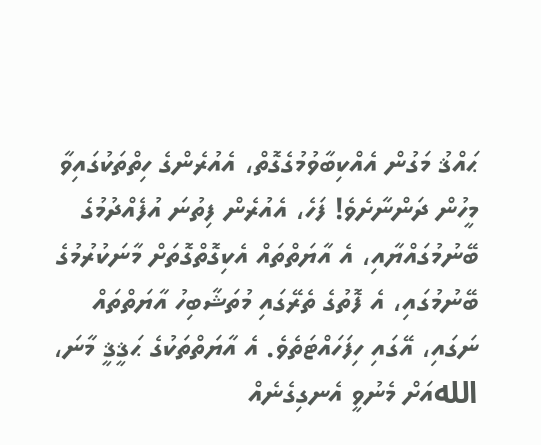ޙައްޤު މަގުން އެއްކިބާވުމުގެގޮތް، އެއުރެންގެ ހިތްތަކުގައިވާ މީހުން ދަންނާށެވެ! ފަހެ، އެއުރެން ފިތުނަ އުފެއްދުމުގެ ބޭނުމުގައްޔާއި، އެ އާޔަތްތައް އެކިގޮތްގޮތަށް މާނަކުރުމުގެ ބޭނުމުގައި، އެ ފޮތުގެ ތެރޭގައި މުތަޝާބިހު އާޔަތްތައް ނަގައި، އޭގައި ހިފަހައްޓަތެވެ. އެ އާޔަތްތަކުގެ ޙަޤީޤީ މާނަ، اللهއަށް މެނުވީ އެނގިގެނެއް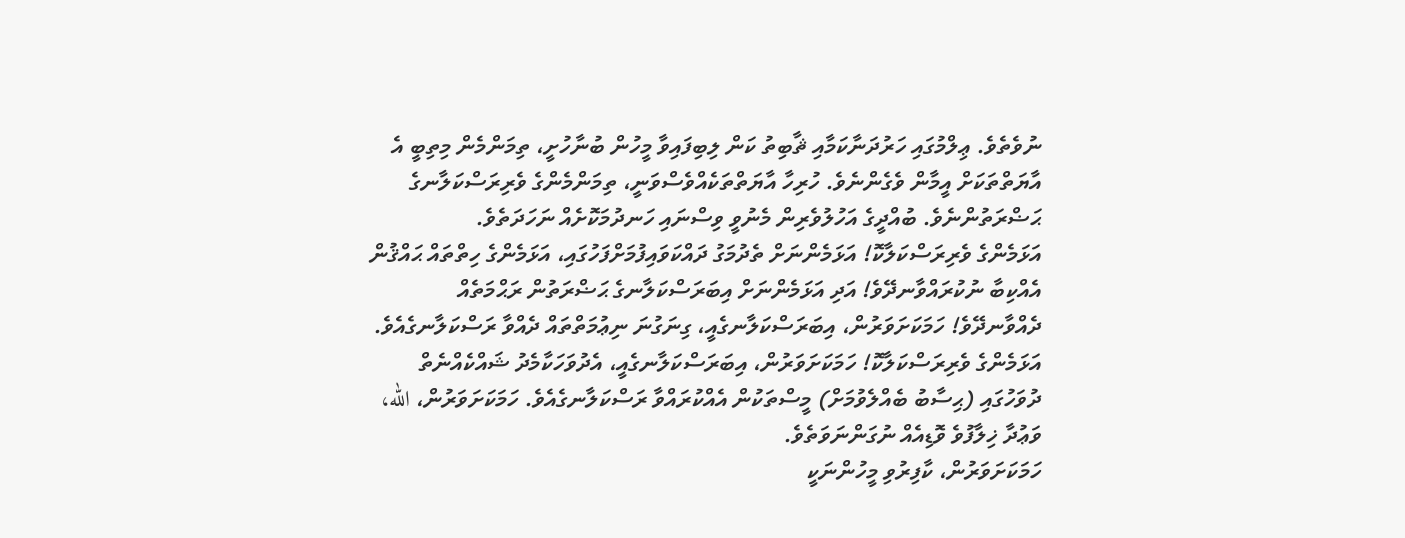ނުވެތެވެ. ޢިލްމުގައި ހަރުދަނާކަމާއި ޘާބިތު ކަން ލިބިފައިވާ މީހުން ބުނާހުށީ، ތިމަންމެން މިތިބީ އެ އާޔަތްތަކަށް އީމާން ވެގެންނެވެ. ހުރިހާ އާޔަތްތަކެއްވެސްވަނީ، ތިމަންމެންގެ ވެރިރަސްކަލާނގެ ޙަޟްރަތުންނެވެ. ބުއްދީގެ އަހުލުވެރިން މެނުވީ ވިސްނައި ހަނދުމަކޮށެއް ނަހަދަތެވެ.
އަޅަމެންގެ ވެރިރަސްކަލާކޮ! އަޅަމެންނަށް ތެދުމަގު ދައްކަވައިފުމަށްފަހުގައި، އަޅަމެންގެ ހިތްތައް ޙައްޤުން އެއްކިބާ ނުކުރައްވާނދޭވެ! އަދި އަޅަމެންނަށް އިބަރަސްކަލާނގެ ޙަޟްރަތުން ރަޙްމަތެއް ދެއްވާނދޭވެ! ހަމަކަށަވަރުން، އިބަރަސްކަލާނގެއީ، ގިނަގުނަ ނިޢުމަތްތައް ދެއްވާ ރަސްކަލާނގެއެވެ.
އަޅަމެންގެ ވެރިރަސްކަލާކޮ! ހަމަކަށަވަރުން، އިބަރަސްކަލާނގެއީ، އެދުވަހަކާމެދު ޝައްކެއްނެތް ދުވަހުގައި (ޙިސާބު ބެއްލެވުމަށް) މީސްތަކުން އެއްކުރައްވާ ރަސްކަލާނގެއެވެ. ހަމަކަށަވަރުން، الله، ވަޢުދާ ޚިލާފުވެ ވޮޑިއެއް ނުގަންނަވަތެވެ.
ހަމަކަށަވަރުން، ކާފިރުވި މީހުންނަކީ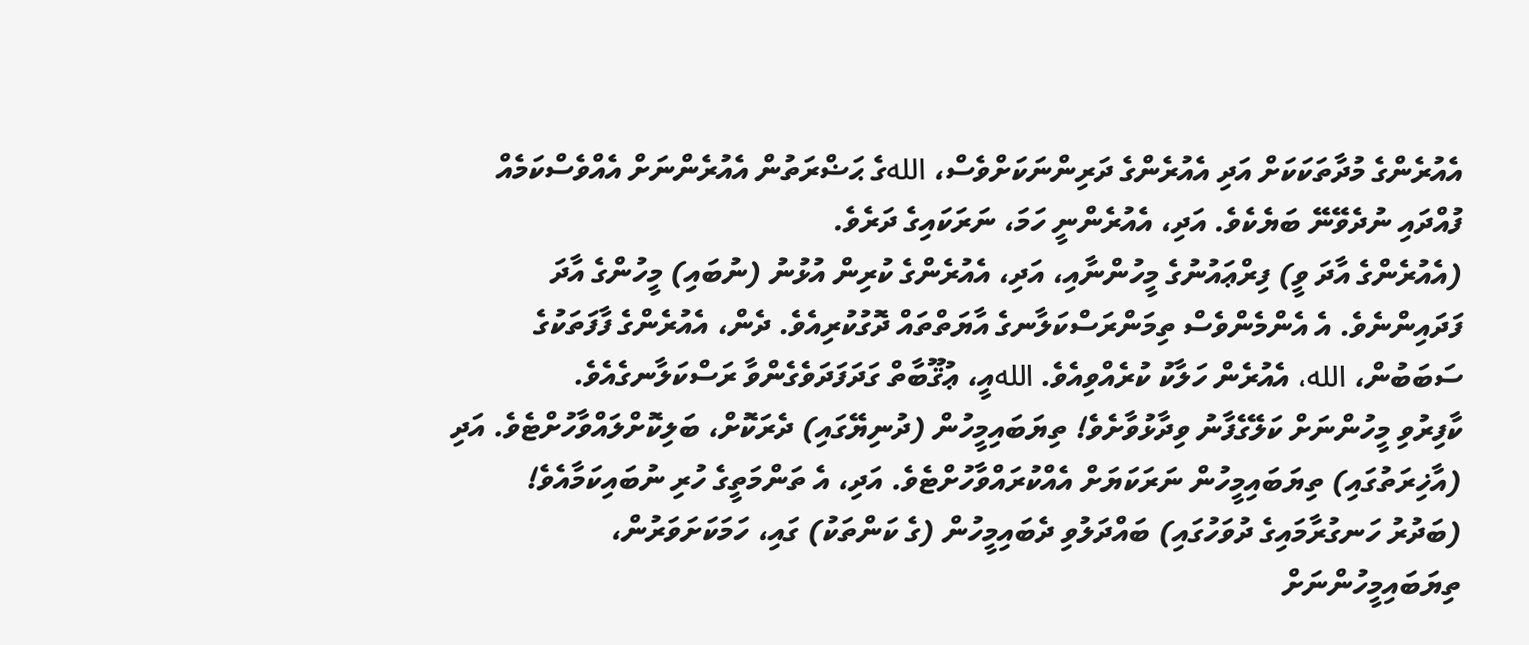އެއުރެންގެ މުދާތަކަކަށް އަދި އެއުރެންގެ ދަރިންނަކަށްވެސް، اللهގެ ޙަޟްރަތުން އެއުރެންނަށް އެއްވެސްކަމެއް ފުއްދައި ނުދެވޭނޭ ބަޔެކެވެ. އަދި، އެއުރެންނީ ހަމަ، ނަރަކައިގެ ދަރެވެ.
(އެއުރެންގެ އާދަ ވީ) ފިރްޢައުނުގެ މީހުންނާއި، އަދި، އެއުރެންގެ ކުރިން އުޅުނު (ނުބައި) މީހުންގެ އާދަ ފަދައިންނެވެ. އެ އެންމެންވެސް ތިމަންރަސްކަލާނގެ އާޔަތްތައް ދޮގުކުރިއެވެ. ދެން، އެއުރެންގެ ފާފަތަކުގެ ސަބަބުން، الله، އެއުރެން ހަލާކު ކުރެއްވިއެވެ. اللهއީ، ޢުޤޫބާތް ގަދަފަދަވެގެންވާ ރަސްކަލާނގެއެވެ.
ކާފިރުވި މީހުންނަށް ކަލޭގެފާނު ވިދާޅުވާށެވެ! ތިޔަބައިމީހުން (ދުނިޔޭގައި) ދެރަކޮށް، ބަލިކޮށްލައްވާހުށްޓެވެ. އަދި (އާޚިރަތުގައި) ތިޔަބައިމީހުން ނަރަކަޔަށް އެއްކުރައްވާހުށްޓެވެ. އަދި، އެ ތަންމަތީގެ ހުރި ނުބައިކަމާއެވެ!
(ބަދުރު ހަނގުރާމައިގެ ދުވަހުގައި) ބައްދަލުވި ދެބައިމީހުން (ގެ ކަންތަކު) ގައި، ހަމަކަށަވަރުން، ތިޔަބައިމީހުންނަށް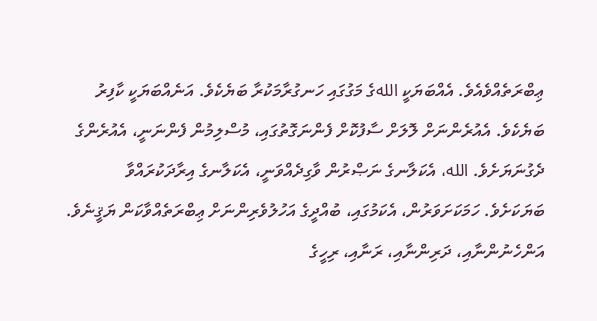ޢިބްރަތެއްވެއެވެ. އެއްބަޔަކީ اللهގެ މަގުގައި ހަނގުރާމަކުރާ ބަޔެކެވެ. އަނެއްބަޔަކީ ކާފިރު ބަޔެކެވެ. އެއުރެންނަށް ލޮލަށް ސާފުކޮށް ފެންނަގޮތުގައި، މުސްލިމުން ފެންނަނީ، އެއުރެންގެ ދެގުނަޔަށެވެ. الله، އެކަލާނގެ ނަޞްރުން ވާގިދެއްވަނީ، އެކަލާނގެ އިރާދަކުރައްވާ ބަޔަކަށެވެ. ހަމަކަށަވަރުން، އެކަމުގައި، ބުއްދީގެ އަހުލުވެރިންނަށް ޢިބްރަތެއްވާކަން ޔަޤީނެވެ.
އަންހެނުންނާއި، ދަރިންނާއި، ރަނާއި، ރިހީގެ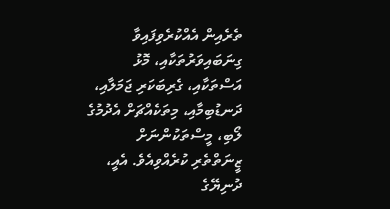ތެރެއިން އެއްކުރެވިފައިވާ ގިނަބައިވަރުތަކާއި، މޮޅު އަސްތަކާއި، ގެރިބަކަރި ޖަމަލާއި، ދަނޑުބިމާއި، މިތަކެއްޗަށް އެދުމުގެ ލޯބި، މީސްތަކުންނަށް ޒީނަތްތެރި ކުރެއްވިއެވެ. އެއީ، ދުނިޔޭގެ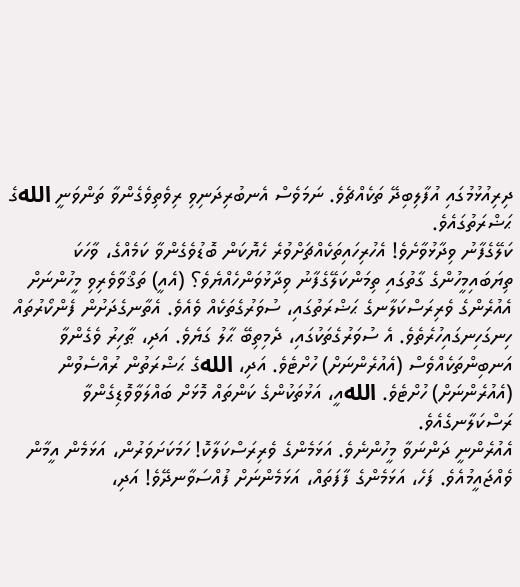ދިރިއުޅުމުގައި އުފާލިބިދޭ ތަކެއްޗެވެ. ނަމަވެސް އެނބުރިދަނިވި ރިވެތިވެގެންވާ ތަންވަނީ اللهގެ ޙަޟްރަތުގައެވެ.
ކަލޭގެފާނު ވިދާޅުވާށެވެ! އެހުރިހައިތަކެއްޗަށްވުރެ ހެޔޮކަން ބޮޑުވެގެންވާ ކަމެއްގެ، ވާހަކަ ތިޔަބައިމީހުންގެ ގާތުގައި ތިމަންކަލޭގެފާނު ވިދާޅުވަންހެއްޔެވެ؟ (އެއީ) ތަޤްވާވެރިވި މީހުންނަށް އެއުރެންގެ ވެރިރަސްކަލާނގެ ޙަޟްރަތުގައި، ސުވަރުގެތަކެއް ވެއެވެ. އެތާނގެދަށުން ފެންކޯރުތައް ހިނގަހިނގައިހުރެތެވެ. އެ ސުވަރުގެތަކުގައި، ދެމިތިބޭ ޙާލު ގަޔެވެ. އަދި، ޠާހިރު ވެގެންވާ އަނބިންތަކެއްވެސް (އެއުރެންނަށް) ހުށްޓެވެ. އަދި، اللهގެ ޙަޟްރަތުން ރުއްސެވުން (އެއުރެންނަށް) ހުށްޓެވެ. اللهއީ، އަޅުތަކުންގެ ކަންތައް މޮޅަށް ބައްލަވާވޮޑިގެންވާ ރަސްކަލާނގެއެވެ.
އެއުރެންނީ ދަންނަވާ މީހުންނެވެ. އަޅަމެންގެ ވެރިރަސްކަލާކޮ! ހަމަކަށަވަރުން، އަޅަމެން އީމާން ވެއްޖައީމުއެވެ. ފަހެ، އަޅަމެންގެ ފާފަތައް، އަޅަމެންނަށް ފުއްސަވާނދޭވެ! އަދި،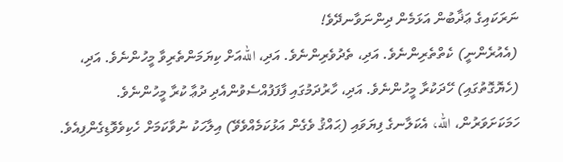ނަރަކައިގެ ޢަޛާބުން އަޅަމެން ދިންނަވާނދޭވެ!
(އެއުރެންނީ) ކެތްތެރިންނެވެ. އަދި، ތެދުވެރިންނެވެ. އަދި، اللهއަށް ކިޔަމަންތެރިވާ މީހުންނެވެ. އަދި، (ހެޔޮގޮތުގައި) ހޭދަކުރާ މީހުންނެވެ. އަދި، ހާރުދަމުގައި ފާފަފުއްސެވުންއެދި ދުޢާ ކުރާ މީހުންނެވެ.
ހަމަކަށަވަރުން، الله، އެކަލާނގެ ފިޔަވައި (ޙައްޤު ވެގެން އަޅުކަމެއްވެވޭ) އިލާހަކު ނުވާކަމަށް ހެކިވެވޮޑިގެންފިއެވެ.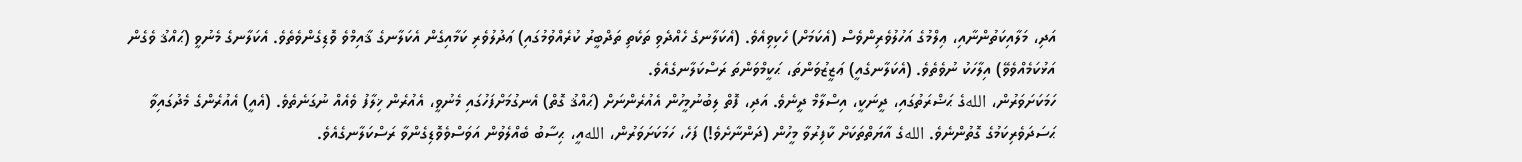އަދި، މަލާއިކަތުންނާއި، ޢިލްމުގެ އަހުލުވެރިންވެސް (އެކަމަށް) ހެކިވިއެވެ. (އެކަލާނގެ ހެއްދެވި ތަކެތި ތަދްބީރު ކުރެއްވުމުގައި) ޢަދުލުވެރި ކަމާއިގެން އެކަލާނގެ ޤާއިމްވެ ވޮޑިގެންވެތެވެ. އެކަލާނގެ މެނުވީ (ޙައްޤު ވެގެން އަޅުކަމެއްވެވޭ) އިލާހަކު ނުވެތެވެ. (އެކަލާނގެއީ) ޢަޒީޒުވަންތަ، ޙަކީމްވަންތަ ރަސްކަލާނގެއެވެ.
ހަމަކަށަވަރުން، اللهގެ ޙަޟްރަތުގައި، ދީނަކީ، އިސްލާމް ދީނެވެ. އަދި، ފޮތް ލިބުނުމީހުން އެއުރެންނަށް (ޙައްޤު ގޮތް) އެނގުމަށްފަހުގައި މެނުވީ، އެއުރެން ޚިލާފު ވެއެއް ނުގަނެތެވެ. (އެއީ) އެއުރެންގެ މެދުގައިވާ ޙަސަދަވެރިކަމުގެ ގޮތުންނެވެ. اللهގެ އާޔަތްތަކަށް ކާފިރުވާ މީހުން (ދަންނާށެވެ!) ފަހެ، ހަމަކަށަވަރުން، اللهއީ، ޙިސާބު ބެއްލެވުން އަވަސްވެވޮޑިގެންވާ ރަސްކަލާނގެއެވެ.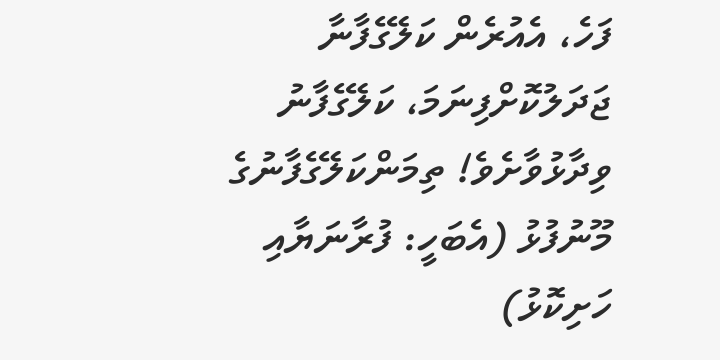ފަހެ، އެއުރެން ކަލޭގެފާނާ ޖަދަލުކޮށްފިނަމަ، ކަލޭގެފާނު ވިދާޅުވާށެވެ! ތިމަންކަލޭގެފާނުގެ މޫނުފުޅު (އެބަހީ: ފުރާނަޔާއި ހަށިކޮޅު)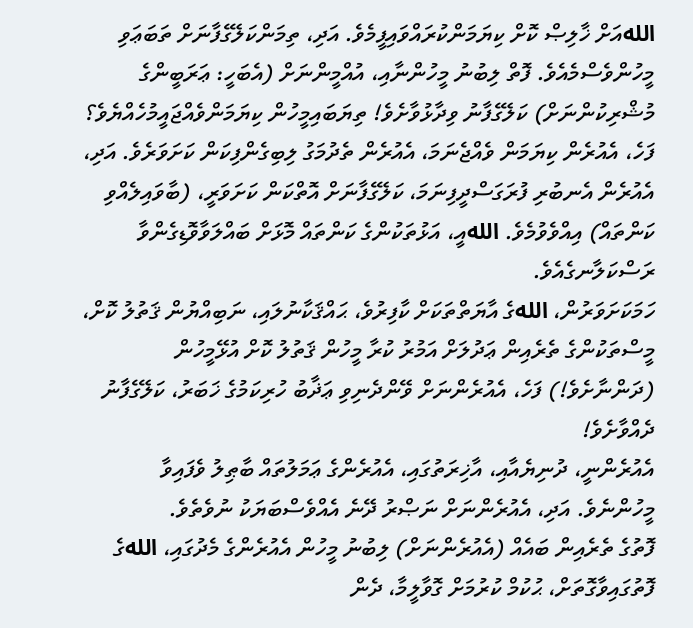اللهއަށް ޚާލިޞް ކޮށް ކިޔަމަންކުރައްވައިފީމެވެ. އަދި، ތިމަންކަލޭގެފާނަށް ތަބަޢަވި މީހުންވެސްމެއެވެ. ފޮތް ލިބުނު މީހުންނާއި، އުއްމީންނަށް (އެބަހީ: ޢަރަބީންގެ މުޝްރިކުންނަށް) ކަލޭގެފާނު ވިދާޅުވާށެވެ! ތިޔަބައިމީހުން ކިޔަމަންވެއްޖައީމުހެއްޔެވެ؟ ފަހެ، އެއުރެން ކިޔަމަން ވެއްޖެނަމަ، އެއުރެން ތެދުމަގު ލިބިގެންފިކަން ކަށަވަރެވެ. އަދި، އެއުރެން އެނބުރި ފުރަގަސްދީފިނަމަ، ކަލޭގެފާނަށް އޮތްކަން ކަށަވަރީ، (ބާވައިލެއްވި ކަންތައް) އިއްވެވުމެވެ. اللهއީ، އަޅުތަކުންގެ ކަންތައް މޮޅަށް ބައްލަވާވޮޑިގެންވާ ރަސްކަލާނގެއެވެ.
ހަމަކަށަވަރުން، اللهގެ އާޔަތްތަކަށް ކާފިރުވެ، ޙައްޤަކާނުލައި، ނަބިއްޔުން ޤަތުލު ކޮށް، މީސްތަކުންގެ ތެރެއިން ޢަދުލަށް އަމުރު ކުރާ މީހުން ޤަތުލު ކޮށް އުޅޭމީހުން (ދަންނާށެވެ!) ފަހެ، އެއުރެންނަށް ވޭންދެނިވި ޢަޛާބު ހުރިކަމުގެ ޚަބަރު، ކަލޭގެފާނު ދެއްވާށެވެ!
އެއުރެންނީ، ދުނިޔެއާއި، އާޚިރަތުގައި، އެއުރެންގެ ޢަމަލުތައް ބާޠިލު ވެފައިވާ މީހުންނެވެ. އަދި، އެއުރެންނަށް ނަޞްރު ދޭނެ އެއްވެސްބަޔަކު ނުވެތެވެ.
ފޮތުގެ ތެރެއިން ބައެއް (އެއުރެންނަށް) ލިބުނު މީހުން އެއުރެންގެ މެދުގައި، اللهގެ ފޮތުގައިވާގޮތަށް، ޙުކުމް ކުރުމަށް ގޮވާލީމާ، ދެން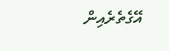އޭގެތެރެއިން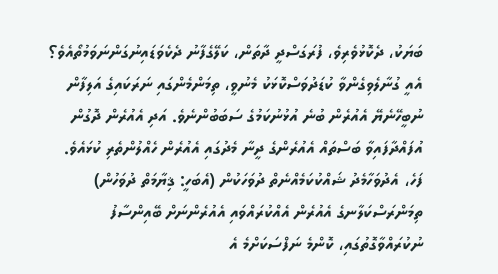ބަޔަކު، ދެކޮޅުވެރިވެ، ފުރަގަސްދީ ދާތަން، ކަލޭގެފާނު ދެކެވަޑައިނުގަންނަވަމުތޯއެވެ؟
އެއީ ގުނާލެވިގެންވާ ކުޑަދުވަސްކޮޅަކު މެނުވީ، ތިމަންމެންގައި ނަރަކައިގެ އަލިފާން ނުބީހޭނެޔޭ އެއުރެން ބުނެ އުޅުނުކަމުގެ ސަބަބުންނެވެ. އަދި އެއުރެން ދޮގުން އުފައްދާފައިވާ ބަސްތައް އެއުރެންގެ ދީނާ މެދުގައި އެއުރެން ހެއްލުންތެރި ކުޅައެވެ.
ފަހެ، އެދުވަހާމެދު ޝައްކުކަމެއްނެތް ދުވަހަކުން (އެބަހީ: ޤިޔާމަތް ދުވަހުން) ތިމަންރަސްކަލާނގެ އެއުރެން އެއްކުރައްވައި އެއުރެންނަށް ބޭއިންސާފު ނުކުރައްވާގޮތުގައި، ކޮންމެ ނަފްސަކަށްމެ އެ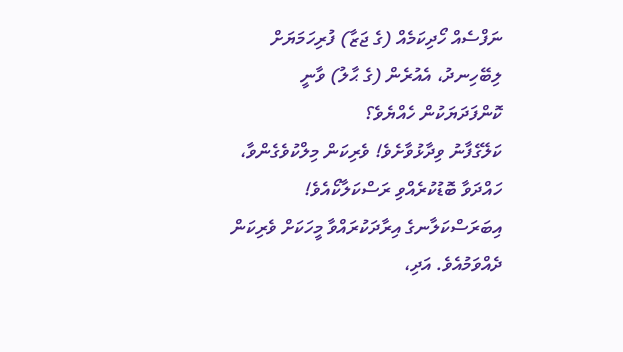ނަފްސެއް ހޯދިކަމެއް (ގެ ޖަޒާ) ފުރިހަމަޔަށް ލިބޭހިނދު، އެއުރެން (ގެ ޙާލު) ވާނީ ކޮންފަދަޔަކުން ހެއްޔެވެ؟
ކަލޭގެފާނު ވިދާޅުވާށެވެ! ވެރިކަން މިލްކުވެގެންވާ، ހައްދަވާ ބޮޑުކުރެއްވި ރަސްކަލާކޯއެވެ! އިބަރަސްކަލާނގެ އިރާދަކުރައްވާ މީހަކަށް ވެރިކަން ދެއްވަމުއެވެ. އަދި،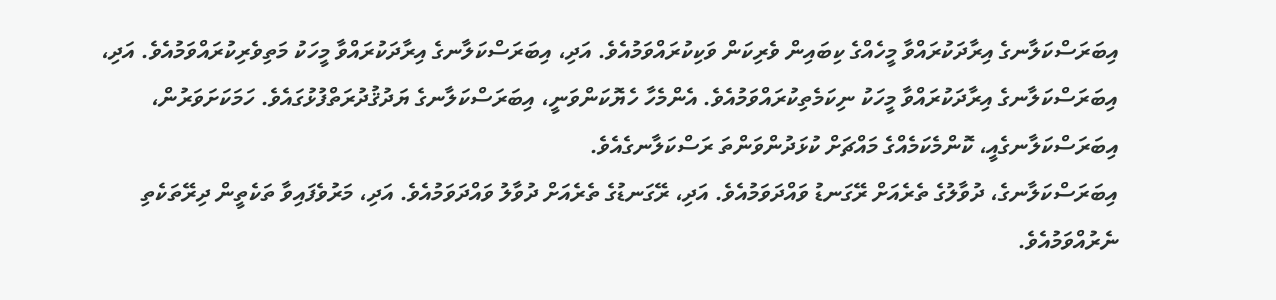އިބަރަސްކަލާނގެ އިރާދަކުރައްވާ މީހެއްގެ ކިބައިން ވެރިކަން ވަކިކުރައްވަމުއެވެ. އަދި، އިބަރަސްކަލާނގެ އިރާދަކުރައްވާ މީހަކު މަތިވެރިކުރައްވަމުއެވެ. އަދި، އިބަރަސްކަލާނގެ އިރާދަކުރައްވާ މީހަކު ނިކަމެތިކުރައްވަމުއެވެ. އެންމެހާ ހެޔޮކަންވަނީ، އިބަރަސްކަލާނގެ ޔަދުޤުދުރަތްފުޅުގައެވެ. ހަމަކަށަވަރުން، އިބަރަސްކަލާނގެއީ، ކޮންމެކަމެއްގެ މައްޗަށް ކުޅަދުންވަންތަ ރަސްކަލާނގެއެވެ.
އިބަރަސްކަލާނގެ، ދުވާލުގެ ތެރެއަށް ރޭގަނޑު ވައްދަވަމުއެވެ. އަދި، ރޭގަނޑުގެ ތެރެއަށް ދުވާލު ވައްދަވަމުއެވެ. އަދި، މަރުވެފައިވާ ތަކެތީން ދިރޭތަކެތި ނެރުއްވަމުއެވެ.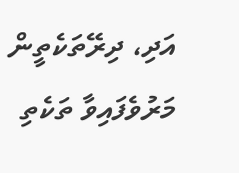އަދި، ދިރޭތަކެތީން މަރުވެފައިވާ ތަކެތި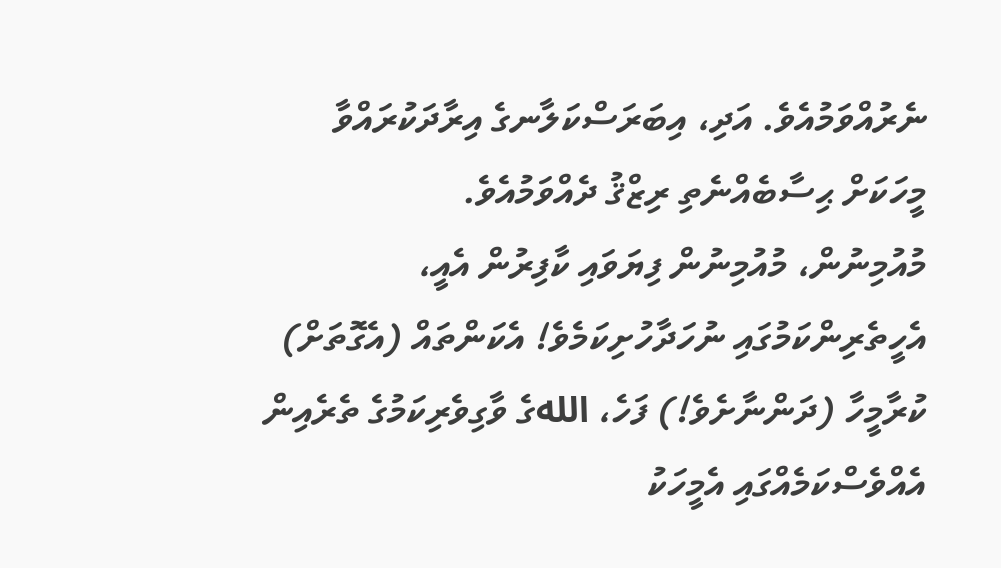ނެރުއްވަމުއެވެ. އަދި، އިބަރަސްކަލާނގެ އިރާދަކުރައްވާ މީހަކަށް ޙިސާބެއްނެތި ރިޒްޤު ދެއްވަމުއެވެ.
މުއުމިނުން، މުއުމިނުން ފިޔަވައި ކާފިރުން އެއީ، އެހީތެރިންކަމުގައި ނުހަދާހުށިކަމެވެ! އެކަންތައް (އެގޮތަށް) ކުރާމީހާ (ދަންނާށެވެ!) ފަހެ، اللهގެ ވާގިވެރިކަމުގެ ތެރެއިން އެއްވެސްކަމެއްގައި އެމީހަކު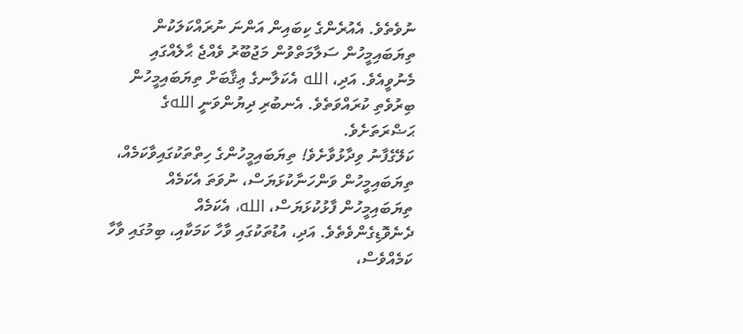ނުވެތެވެ. އެއުރެންގެ ކިބައިން އަންނަ ނުރައްކަލަކުން ތިޔަބައިމީހުން ސަލާމަތްވުން މަޖުބޫރު ވެއްޖެ ޙާލެއްގައި މެނުވީއެވެ. އަދި، الله އެކަލާނގެ ޢިޤާބަށް ތިޔަބައިމީހުން ބިރުވެތި ކުރައްވަތެވެ. އެނބުރި ދިޔުންވަނީ اللهގެ ޙަޟްރަތަށެވެ.
ކަލޭގެފާނު ވިދާޅުވާށެވެ! ތިޔަބައިމީހުންގެ ހިތްތަކުގައިވާކަމެއް، ތިޔަބައިމީހުން ވަންހަނާކުޅަޔަސް، ނުވަތަ އެކަމެއް ތިޔަބައިމީހުން ފާޅުކުޅަޔަސް، الله، އެކަމެއް ދެނެވޮޑިގެންވެތެވެ. އަދި، އުޑުތަކުގައި ވާހާ ކަމަކާއި، ބިމުގައި ވާހާ ކަމެއްވެސް،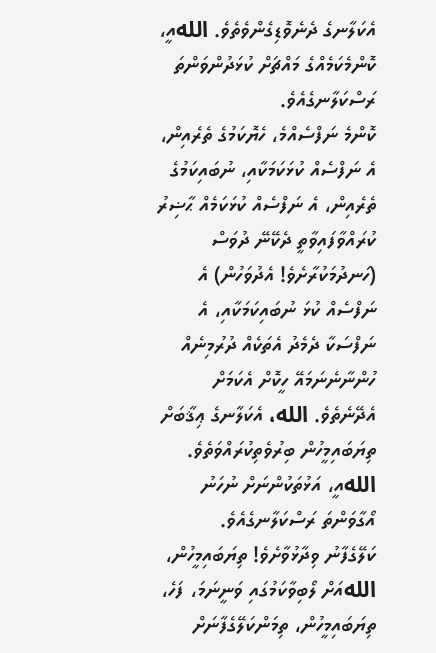އެކަލާނގެ ދެނެވޮޑިގެންވެތެވެ. اللهއީ، ކޮންމެކަމެއްގެ މައްޗަށް ކުޅަދުންވަންތަ ރަސްކަލާނގެއެވެ.
ކޮންމެ ނަފްސެއްމެ، ހެޔޮކަމުގެ ތެރެއިން، އެ ނަފްސެއް ކުޅަކަމަކާއި، ނުބައިކަމުގެ ތެރެއިން، އެ ނަފްސެއް ކުޅަކަމެއް ޙާޟިރު ކުރައްވާފައިވާތީ ދެކޭނޭ ދުވަސް (ހަނދުމަކުރާށެވެ! އެދުވަހުން) އެ ނަފްސެއް ކުޅަ ނުބައިކަމަކާއި، އެ ނަފްސަކާ ދެމެދު އެތަކެއް ދުރުމިނެއް ހުންނާނެނަމައޭ ހީކޮށް އެކަމަށް އެދޭނެތެވެ. الله، އެކަލާނގެ ޢިޤާބަށް ތިޔަބައިމީހުން ބިރުވެތިކުރައްވަތެވެ. اللهއީ، އަޅުތަކުންނަށް ނުހަނު އޯގާވަންތަ ރަސްކަލާނގެއެވެ.
ކަލޭގެފާނު ވިދާޅުވާށެވެ! ތިޔަބައިމީހުން، اللهއަށް ލޯބިވާކަމުގައި ވަނީނަމަ، ފަހެ، ތިޔަބައިމީހުން، ތިމަންކަލޭގެފާނަށް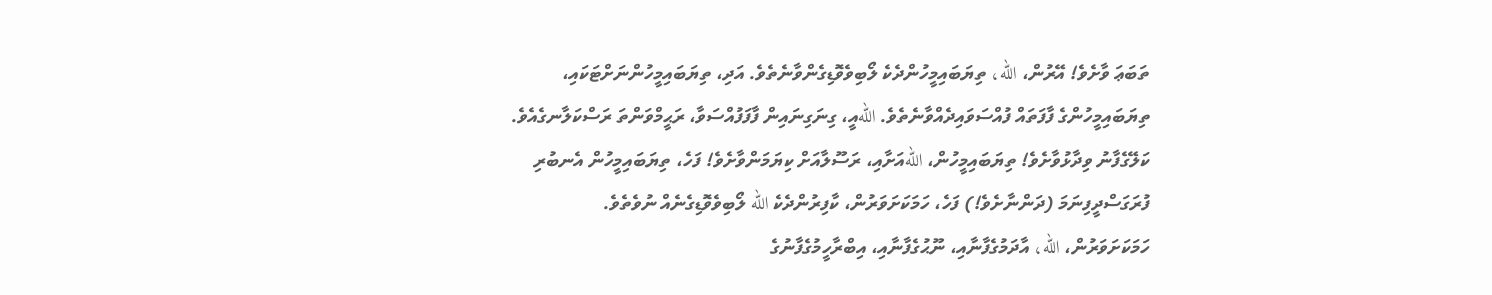ތަބަޢަ ވާށެވެ! އޭރުން، الله، ތިޔަބައިމީހުންދެކެ ލޯބިވެވޮޑިގެންވާނެތެވެ. އަދި، ތިޔަބައިމީހުންނަށްޓަކައި، ތިޔަބައިމީހުންގެ ފާފަތައް ފުއްސަވައިދެއްވާނެތެވެ. اللهއީ، ގިނަގިނައިން ފާފަފުއްސަވާ، ރަޙީމްވަންތަ ރަސްކަލާނގެއެވެ.
ކަލޭގެފާނު ވިދާޅުވާށެވެ! ތިޔަބައިމީހުން، اللهއަށާއި، ރަސޫލާއަށް ކިޔަމަންވާށެވެ! ފަހެ، ތިޔަބައިމީހުން އެނބުރި ފުރަގަސްދީފިނަމަ (ދަންނާށެވެ!) ފަހެ، ހަމަކަށަވަރުން، ކާފިރުންދެކެ الله ލޯބިވެވޮޑިގެނެއް ނުވެތެވެ.
ހަމަކަށަވަރުން، الله، އާދަމުގެފާނާއި، ނޫޙުގެފާނާއި، އިބްރާހީމުގެފާނުގެ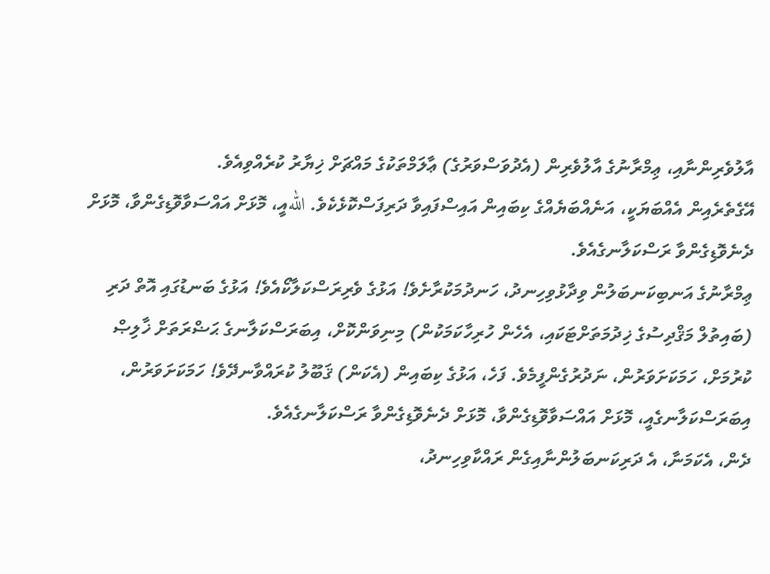އާލުވެރިންނާއި، ޢިމްރާނުގެ އާލުވެރިން (އެދުވަސްވަރުގެ) ޢާލަމްތަކުގެ މައްޗަށް ޚިޔާރު ކުރެއްވިއެވެ.
އޭގެތެރެއިން އެއްބަޔަކީ، އަނެއްބަޔެއްގެ ކިބައިން އައިސްފައިވާ ދަރިފަސްކޮޅެކެވެ. اللهއީ، މޮޅަށް އައްސަވާވޮޑިގެންވާ، މޮޅަށް ދެނެވޮޑިގެންވާ ރަސްކަލާނގެއެވެ.
ޢިމްރާނުގެ އަނބިކަނބަލުން ވިދާޅުވިހިނދު، ހަނދުމަކުރާށެވެ! އަޅުގެ ވެރިރަސްކަލާކޯއެވެ! އަޅުގެ ބަނޑުގައި އޮތް ދަރި (ބައިތުލް މަޤްދިސުގެ ޚިދުމަތަށްޓަކައި، އެހެން ހުރިހާކަމަކުން) މިނިވަންކޮށް، އިބަރަސްކަލާނގެ ޙަޟްރަތަށް ޚާލިޞް ކުރުމަށް، ހަމަކަށަވަރުން، ނަދުރުގެންފީމެވެ. ފަހެ، އަޅުގެ ކިބައިން (އެކަން) ޤަބޫލު ކުރައްވާނދޭވެ! ހަމަކަށަވަރުން، އިބަރަސްކަލާނގެއީ، މޮޅަށް އައްސަވާވޮޑިގެންވާ، މޮޅަށް ދެނެވޮޑިގެންވާ ރަސްކަލާނގެއެވެ.
ދެން، އެކަމަނާ، އެ ދަރިކަނބަލުންނާއިގެން ރައްކާވިހިނދު،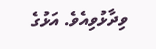ވިދާޅުވިއެވެ. އަޅުގެ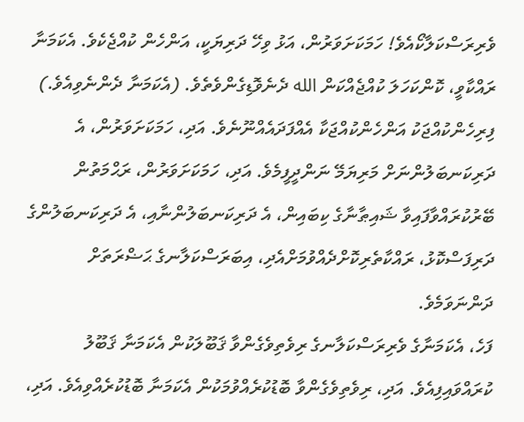ވެރިރަސްކަލާކޯއެވެ! ހަމަކަށަވަރުން، އަޅު ވިހޭ ދަރިޔަކީ، އަންހެން ކުއްޖެކެވެ. އެކަމަނާ ރައްކާވީ، ކޮންކަހަލަ ކުއްޖެއްކަން الله ދެނެވޮޑިގެންވެތެވެ. (އެކަމަނާ ދެންނެވިއެވެ.) ފިރިހެންކުއްޖަކު އަންހެންކުއްޖަކާ އެއްފަދައެއްނޫނެވެ. އަދި، ހަމަކަށަވަރުން، އެ ދަރިކަނބަލުންނަށް މަރިޔަމޭ ނަންދީފީމެވެ. އަދި، ހަމަކަށަވަރުން، ރަޙްމަތުން ބޭރުކުރައްވާފައިވާ ޝައިޠާނާގެ ކިބައިން، އެ ދަރިކަނބަލުންނާއި، އެ ދަރިކަނބަލުންގެ ދަރިފަސްކޮޅު، ރައްކާތެރިކޮށްދެއްވުމަށްއެދި، އިބަރަސްކަލާނގެ ޙަޟްރަތަށް ދަންނަވަމެވެ.
ފަހެ، އެކަމަނާގެ ވެރިރަސްކަލާނގެ ރިވެތިވެގެންވާ ޤަބޫލަކުން އެކަމަނާ ޤަބޫލު ކުރައްވައިފިއެވެ. އަދި، ރިވެތިވެގެންވާ ބޮޑުކުރެއްވުމަކުން އެކަމަނާ ބޮޑުކުރެއްވިއެވެ. އަދި،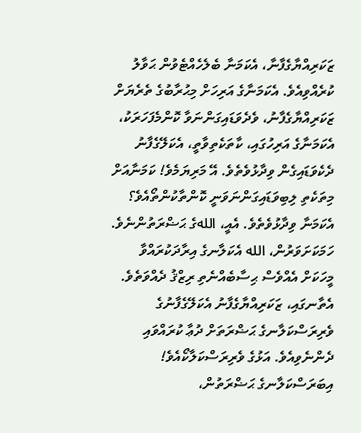ޒަކަރިއްޔާގެފާނާ، އެކަމަނާ ބެލެހެއްޓެވުން ޙަވާލު ކުރެއްވިއެވެ. އެކަމަނާގެ އަރިހަށް މިޙުރާބުގެ ތެރެޔަށް ޒަކަރިއްޔާގެފާނު، ވެދެވަޑައިގަންނަވާ ކޮންމެފަހަރަކު، އެކަމަނާގެ އަރިހުގައި، ކާތަކެތިވާތީ، އެކަލޭގެފާނު ދެކެވަޑައިގެން ވިދާޅުވެތެވެ. އޭ މަރިޔަމެވެ! ކަމަނާއަށް މިތަކެތި ލިބިވަޑައިގަންނަވަނީ ކޮންތާކުންތޯއެވެ؟ އެކަމަނާ ވިދާޅުވެތެވެ. އެއީ، اللهގެ ޙަޟްރަތުންނެވެ. ހަމަކަށަވަރުން، الله އެކަލާނގެ އިރާދަކުރައްވާ މީހަކަށް އެއްވެސް ޙިސާބެއްނެތި ރިޒްޤު ދެއްވަތެވެ.
އެތާނގައި، ޒަކަރިއްޔާގެފާނު އެކަލޭގެފާނުގެ ވެރިރަސްކަލާނގެ ޙަޟްރަތަށް ދުޢާ ކުރައްވައި ދެންނެވިއެވެ. އަޅުގެ ވެރިރަސްކަލާކޯއެވެ! އިބަރަސްކަލާނގެ ޙަޟްރަތުން،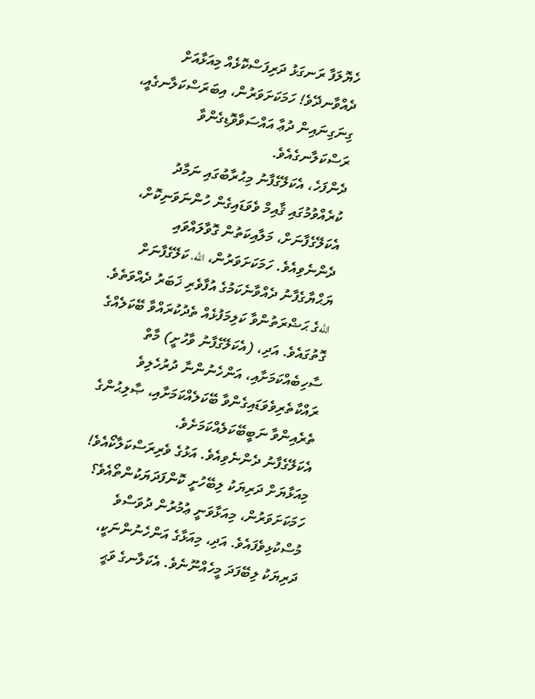ހެޔޮލަފާ ރަނގަޅު ދަރިފަސްކޮޅެއް މިއަޅާއަށް ދެއްވާނދޭވެ! ހަމަކަށަވަރުން، އިބަރަސްކަލާނގެއީ، ގިނަގިނައިން ދުޢާ އައްސަވާވޮޑިގެންވާ ރަސްކަލާނގެއެވެ.
ދެންފަހެ، އެކަލޭގެފާނު މިޙުރާބުގައި ނަމާދު ކުރެއްވުމުގައި ޤާއިމް ވެވަޑައިގެން ހުންނަވަނިކޮށް، އެކަލޭގެފާނަށް، މަލާއިކަތުން ގޮވާލައްވައި ދެންނެވިއެވެ. ހަމަކަށަވަރުން، الله، ކަލޭގެފާނަށް ޔަޙްޔާގެފާނު ދެއްވާނެކަމުގެ އުފާވެރި ޚަބަރު ދެއްވަތެވެ. اللهގެ ޙަޟްރަތުންވާ ކަލިމަފުޅެއް ތެދުކުރައްވާ ބޭކަލެއްގެ ގޮތުގައެވެ. އަދި، (އެކަލޭގެފާނު ވާހުށީ) މާތް ސާހިބެއްކަމަށާއި، އަންހެނުންނާ ދުރުހެލިވެ ރައްކާތެރިވެވަޑައިގެންވާ ބޭކަލެއްކަމަށާއި، ޞާލިޙުންގެ ތެރެއިންވާ ނަބީބޭކަލެއްކަމަށެވެ.
އެކަލޭގެފާނު ދެންނެވިއެވެ. އަޅުގެ ވެރިރަސްކަލާކޯއެވެ! މިއަޅާޔަށް ދަރިޔަކު ލިބޭހުށީ ކޮންފަދަޔަކުންތޯއެވެ؟ ހަމަކަށަވަރުން، މިއަޅާވަނީ ޢުމުރުން ދުވަސްވެ މުސްކުޅިވެފައެވެ. އަދި، މިއަޅާގެ އަންހެނުންނަކީ، ދަރިޔަކު ލިބޭފަދަ މީހެއްނޫނެވެ. އެކަލާނގެ ވަޙީ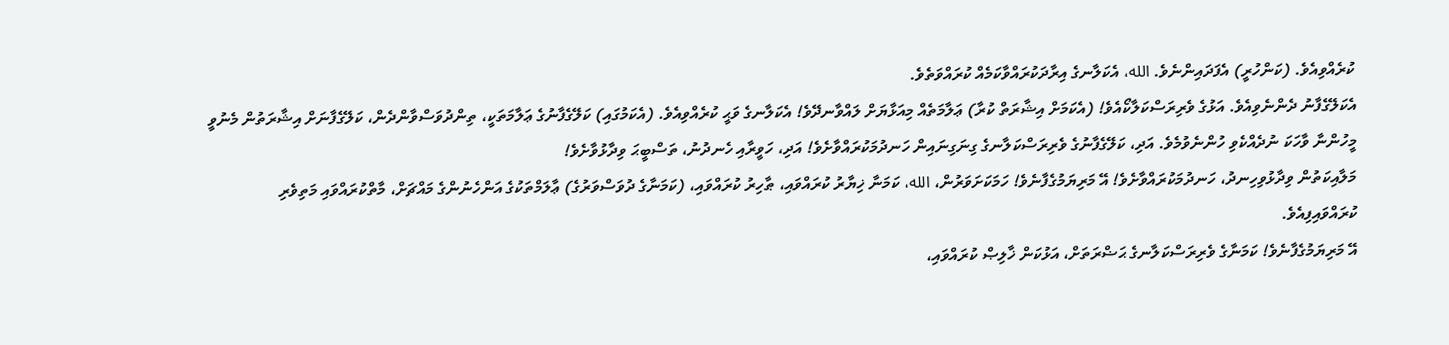ކުރެއްވިއެވެ. (ކަންހުރީ) އެފަދައިންނެވެ. الله، އެކަލާނގެ އިރާދަކުރައްވާކަމެއް ކުރައްވަތެވެ.
އެކަލޭގެފާނު ދެންނެވިއެވެ. އަޅުގެ ވެރިރަސްކަލާކޯއެވެ! (އެކަމަށް އިޝާރަތް ކުރާ) ޢަލާމަތެއް މިއަޅާޔަށް ލައްވާނދޭވެ! އެކަލާނގެ ވަޙީ ކުރެއްވިއެވެ. (އެކަމުގައި) ކަލޭގެފާނުގެ ޢަލާމަތަކީ، ތިންދުވަސްވާންދެން، ކަލޭގެފާނަށް އިޝާރަތުން މެނުވީ މީހުންނާ ވާހަކަ ނުދެއްކެވި ހުންނެވުމެވެ. އަދި، ކަލޭގެފާނުގެ ވެރިރަސްކަލާނގެ ގިނަގިނައިން ހަނދުމަކުރައްވާށެވެ! އަދި، ހަވީރާއި ހެނދުނު، ތަސްބީޙަ ވިދާޅުވާށެވެ!
މަލާއިކަތުން ވިދާޅުވިހިނދު، ހަނދުމަކުރައްވާށެވެ! އޭ މަރިޔަމުގެފާނެވެ! ހަމަކަށަވަރުން، الله، ކަމަނާ ޚިޔާރު ކުރައްވައި، ޠާހިރު ކުރައްވައި، (ކަމަނާގެ ދުވަސްވަރުގެ) ޢާލަމްތަކުގެ އަންހެނުންގެ މައްޗަށް، މާތްކުރައްވައި މަތިވެރި ކުރައްވައިފިއެވެ.
އޭ މަރިޔަމުގެފާނެވެ! ކަމަނާގެ ވެރިރަސްކަލާނގެ ޙަޟްރަތަށް، އަޅުކަން ޚާލިޞް ކުރައްވައި،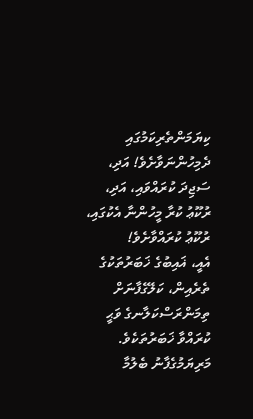ކިޔަމަންތެރިކަމުގައި ދެމިހުންނަވާށެވެ! އަދި، ސަޖިދަ ކުރައްވައި، އަދި، ރުކޫޢު ކުރާ މީހުންނާ އެކުގައި، ރުކޫޢު ކުރައްވާށެވެ!
އެއީ، ޣައިބުގެ ޚަބަރުތަކުގެ ތެރެއިން، ކަލޭގެފާނަށް ތިމަންރަސްކަލާނގެ ވަޙީ ކުރައްވާ ޚަބަރުތަކެވެ. މަރިޔަމުގެފާނު ބެލުމާ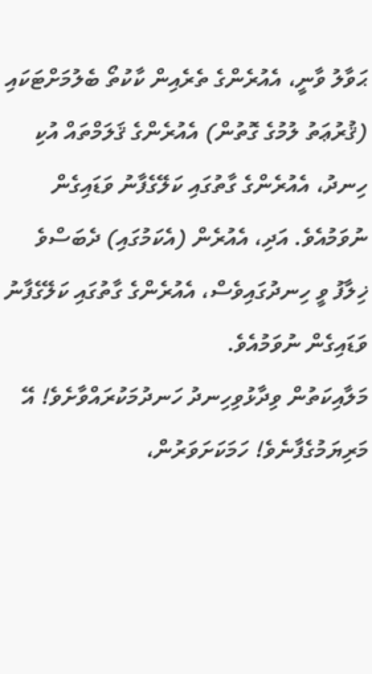ޙަވާލު ވާނީ، އެއުރެންގެ ތެރެއިން ކާކުތޯ ބެލުމަށްޓަކައި (ޤުރުޢަތު ލުމުގެ ގޮތުން) އެއުރެންގެ ޤަލަމްތައް އުކި ހިނދު، އެއުރެންގެ ގާތުގައި ކަލޭގެފާނު ވަޑައިގެން ނުވަމުއެވެ. އަދި، އެއުރެން (އެކަމުގައި) ދެބަސްވެ ޚިލާފު ވީ ހިނދުގައިވެސް، އެއުރެންގެ ގާތުގައި ކަލޭގެފާނު ވަޑައިގެން ނުވަމުއެވެ.
މަލާއިކަތުން ވިދާޅުވިހިނދު ހަނދުމަކުރައްވާށެވެ! އޭ މަރިޔަމުގެފާނެވެ! ހަމަކަށަވަރުން،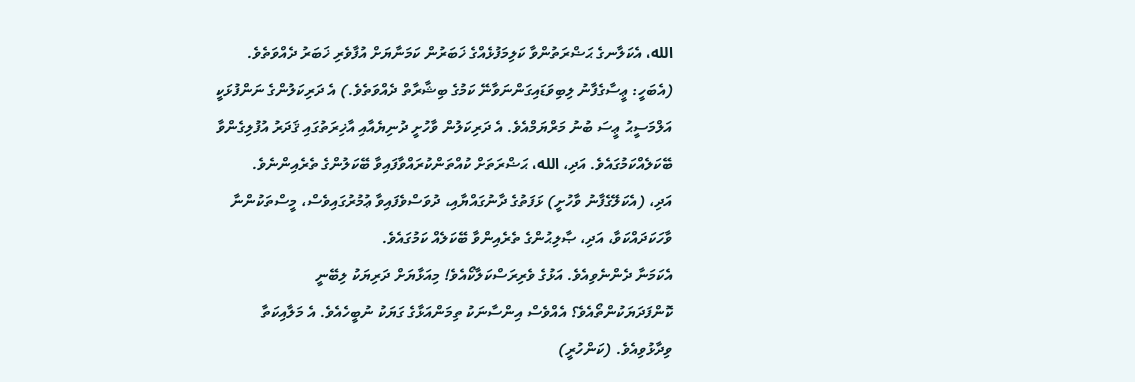الله، އެކަލާނގެ ޙަޟްރަތުންވާ ކަލިމަފުޅެއްގެ ޚަބަރުން ކަމަނާޔަށް އުފާވެރި ޚަބަރު ދެއްވަތެވެ. (އެބަހީ: ޢީސާގެފާނު ލިބިވަޑައިގަންނަވާނޭ ކަމުގެ ބިޝާރާތް ދެއްވަތެވެ.) އެ ދަރިކަލުންގެ ނަންފުޅަކީ އަލްމަސީޙު ޢީސަ ބުނު މަރްޔަމްއެވެ. އެ ދަރިކަލުން ވާހުށީ ދުނިޔެއާއި އާޚިރަތުގައި ޤަދަރު އުފުލިގެންވާ ބޭކަލެއްކަމުގައެވެ. އަދި، الله، ޙަޟްރަތަށް ކުއްތަންކުރައްވާފައިވާ ބޭކަލުންގެ ތެރެއިންނެވެ.
އަދި، (އެކަލޭގެފާނު ވާހުށީ) ޅަފަތުގެ ދާނުގައްޔާއި، ދުވަސްވެފައިވާ ޢުމުރުގައިވެސް، މީސްތަކުންނާ ވާހަކަދައްކަވާ، އަދި، ޞާލިޙުންގެ ތެރެއިންވާ ބޭކަލެއް ކަމުގައެވެ.
އެކަމަނާ ދެންނެވިއެވެ. އަޅުގެ ވެރިރަސްކަލާކޯއެވެ! މިއަޅާޔަށް ދަރިޔަކު ލިބޭނީ ކޮންފަދަޔަކުންތޯއެވެ؟ އެއްވެސް އިންސާނަކު ތިމަންއަޅާގެ ގަޔަކު ނުބީހެއެވެ. އެ މަލާއިކަތާ ވިދާޅުވިއެވެ. (ކަންހުރީ)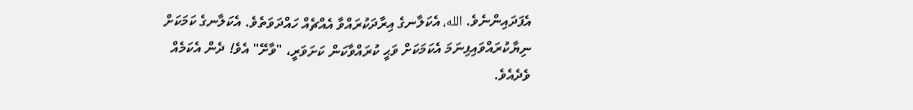އެފަދައިންނެވެ. الله، އެކަލާނގެ އިރާދަކުރައްވާ އެއްޗެއް ހައްދަވަތެވެ. އެކަލާނގެ ކަމަކަށް ނިޔާކުރައްވައިފިނަމަ އެކަމަކަށް ވަޙީ ކުރައްވާކަން ކަށަވަރީ، "ވާށޭ" އެވެ! ދެން އެކަމެއް ވެދެއެވެ.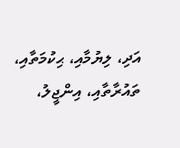އަދި، ލިޔުމާއި، ޙިކުމަތާއި، ތައުރާތާއި، އިންޖީލު،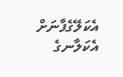އެކަލޭގެފާނަށް އެކަލާނގެ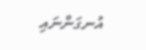އުނގަންނައި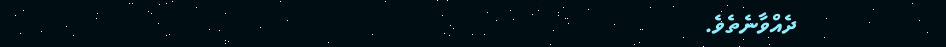ދެއްވާނެތެވެ.